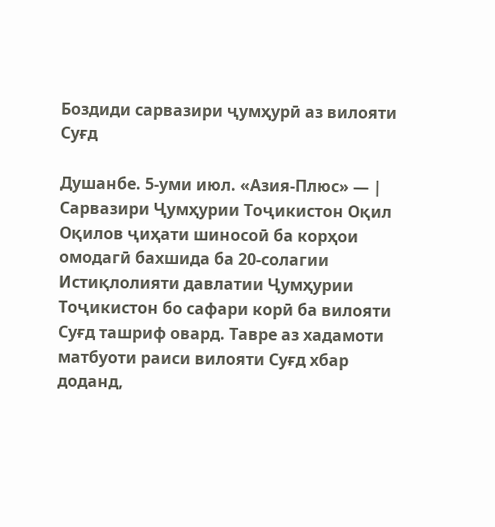Боздиди сарвазири ҷумҳурӣ аз вилояти Суғд

Душанбе. 5-уми июл. «Азия-Плюс» — | Сарвазири Ҷумҳурии Тоҷикистон Оқил Оқилов ҷиҳати шиносоӣ ба корҳои омодагӣ бахшида ба 20-солагии Истиқлолияти давлатии Ҷумҳурии Тоҷикистон бо сафари корӣ ба вилояти Суғд ташриф овард. Тавре аз хадамоти матбуоти раиси вилояти Суғд хбар доданд,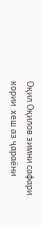Оқил Оқилов зимни сафари кории  хеш аз ҷараёни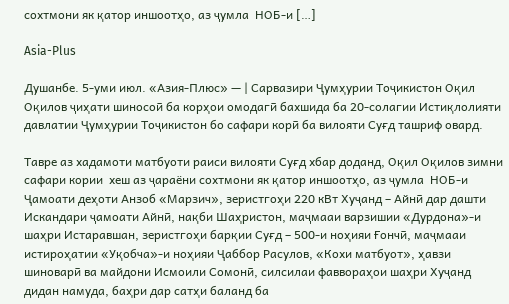сохтмони як қатор иншоотҳо, аз ҷумла  НОБ-и […]

Asia-Plus

Душанбе. 5-уми июл. «Азия-Плюс» — | Сарвазири Ҷумҳурии Тоҷикистон Оқил Оқилов ҷиҳати шиносоӣ ба корҳои омодагӣ бахшида ба 20-солагии Истиқлолияти давлатии Ҷумҳурии Тоҷикистон бо сафари корӣ ба вилояти Суғд ташриф овард.

Тавре аз хадамоти матбуоти раиси вилояти Суғд хбар доданд, Оқил Оқилов зимни сафари кории  хеш аз ҷараёни сохтмони як қатор иншоотҳо, аз ҷумла  НОБ-и Ҷамоати деҳоти Анзоб «Марзич», зеристгоҳи 220 кВт Хуҷанд – Айнӣ дар дашти Искандари ҷамоати Айнӣ, нақби Шаҳристон, маҷмааи варзишии «Дурдона»-и шаҳри Истаравшан, зеристгоҳи барқии Суғд – 500-и ноҳияи Ғончӣ, маҷмааи истироҳатии «Уқобча»-и ноҳияи Ҷаббор Расулов, «Кохи матбуот», ҳавзи шиноварӣ ва майдони Исмоили Сомонӣ, силсилаи фаввораҳои шаҳри Хуҷанд дидан намуда, баҳри дар сатҳи баланд ба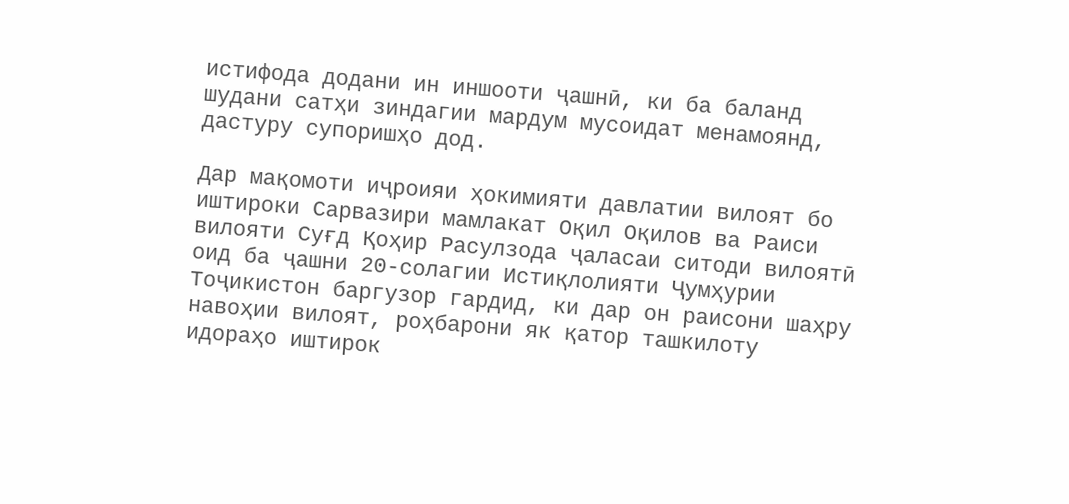истифода додани ин иншооти ҷашнӣ, ки ба баланд шудани сатҳи зиндагии мардум мусоидат менамоянд, дастуру супоришҳо дод.

Дар мақомоти иҷроияи ҳокимияти давлатии вилоят бо иштироки Сарвазири мамлакат Оқил Оқилов ва Раиси вилояти Суғд Қоҳир Расулзода ҷаласаи ситоди вилоятӣ оид ба ҷашни 20-солагии Истиқлолияти Ҷумҳурии Тоҷикистон баргузор гардид, ки дар он раисони шаҳру навоҳии вилоят, роҳбарони як қатор ташкилоту идораҳо иштирок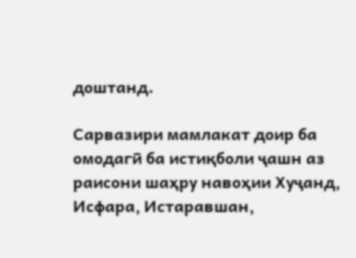доштанд.

Сарвазири мамлакат доир ба омодагӣ ба истиқболи ҷашн аз раисони шаҳру навоҳии Хуҷанд, Исфара, Истаравшан,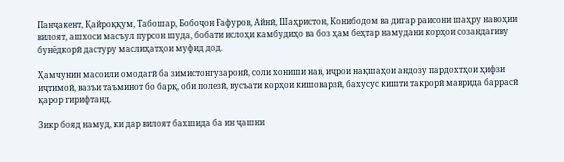Панҷакент, Қайроққум, Табошар, Бобоҷон Ғафуров, Айнӣ, Шаҳристон, Конибодом ва дигар раисони шаҳру навоҳии вилоят, ашхоси масъул пурсон шуда, бобати ислоҳи камбудиҳо ва боз ҳам беҳтар намудани корҳои созандагиву бунёдкорӣ дастуру маслиҳатҳои муфид дод.

Ҳамчунин масоили омодагӣ ба зимистонгузаронӣ, соли хониши нав, иҷрои нақшаҳои андозу пардохтҳои ҳифзи иҷтимоӣ, вазъи таъминот бо барқ, оби полезӣ, вусъати корҳои кишоварзӣ, бахусус кишти такрорӣ маврида баррасӣ қарор гирифтанд.

Зикр бояд намуд, ки дар вилоят бахшида ба ин ҷашни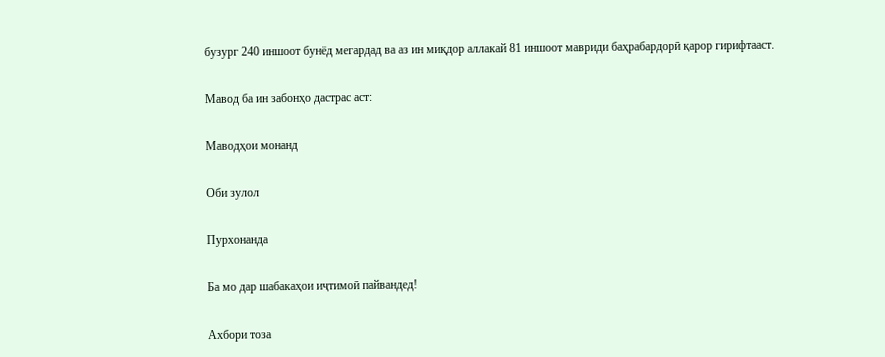бузург 240 иншоот бунёд мегардад ва аз ин миқдор аллакай 81 иншоот мавриди баҳрабардорӣ қарор гирифтааст.

Мавод ба ин забонҳо дастрас аст:

Маводҳои монанд

Оби зулол

Пурхонанда

Ба мо дар шабакаҳои иҷтимоӣ пайвандед!

Ахбори тоза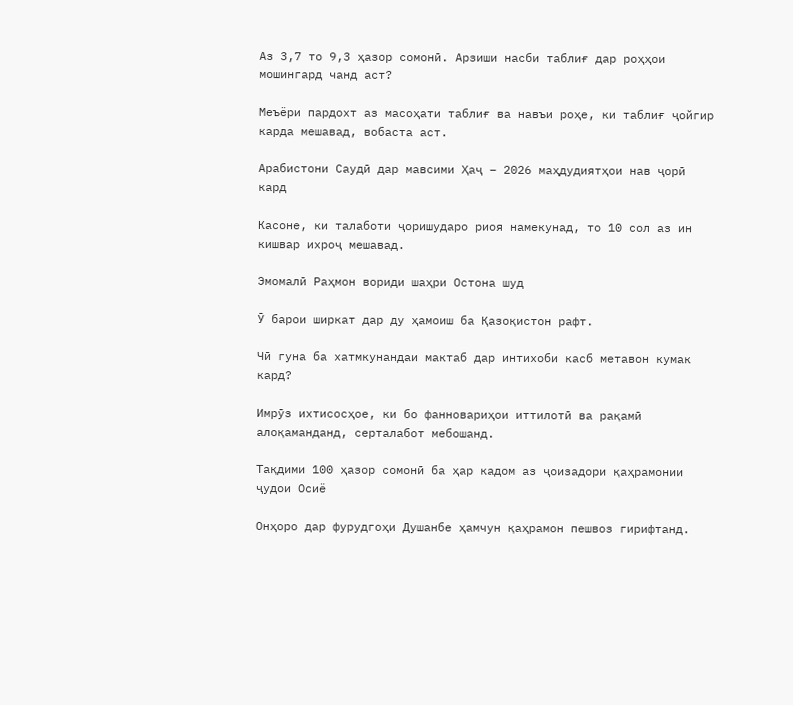Аз 3,7 то 9,3 ҳазор сомонӣ. Арзиши насби таблиғ дар роҳҳои мошингард чанд аст?

Меъёри пардохт аз масоҳати таблиғ ва навъи роҳе, ки таблиғ ҷойгир карда мешавад, вобаста аст.

Арабистони Саудӣ дар мавсими Ҳаҷ – 2026 маҳдудиятҳои нав ҷорӣ кард

Касоне, ки талаботи ҷоришударо риоя намекунад, то 10 сол аз ин кишвар ихроҷ мешавад.

Эмомалӣ Раҳмон вориди шаҳри Остона шуд

Ӯ барои ширкат дар ду ҳамоиш ба Қазоқистон рафт.

Чӣ гуна ба хатмкунандаи мактаб дар интихоби касб метавон кумак кард?

Имрӯз ихтисосҳое, ки бо фанновариҳои иттилотӣ ва рақамӣ алоқаманданд, серталабот мебошанд.

Тақдими 100 ҳазор сомонӣ ба ҳар кадом аз ҷоизадори қаҳрамонии ҷудои Осиё

Онҳоро дар фурудгоҳи Душанбе ҳамчун қаҳрамон пешвоз гирифтанд.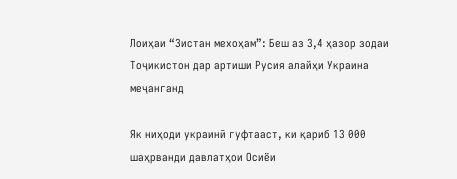Лоиҳаи “Зистан мехоҳам”: Беш аз 3,4 ҳазор зодаи Тоҷикистон дар артиши Русия алайҳи Украина меҷанганд

Як ниҳоди украинӣ гуфтааст, ки қариб 13 000 шаҳрванди давлатҳои Осиёи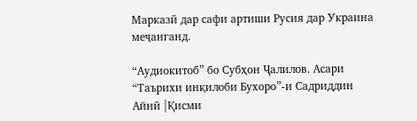Марказӣ дар сафи артиши Русия дар Украина меҷанганд.

“Аудиокитоб” бо Субҳон Ҷалилов. Асари “Таърихи инқилоби Бухоро”-и Садриддин Айнӣ |Қисми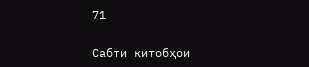71

Cабти китобҳои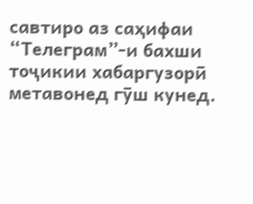савтиро аз саҳифаи “Телеграм”-и бахши тоҷикии хабаргузорӣ метавонед гӯш кунед.